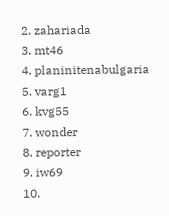2. zahariada
3. mt46
4. planinitenabulgaria
5. varg1
6. kvg55
7. wonder
8. reporter
9. iw69
10.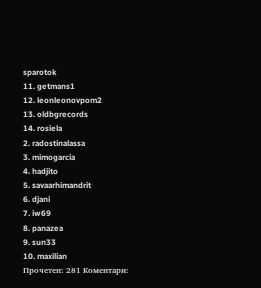sparotok
11. getmans1
12. leonleonovpom2
13. oldbgrecords
14. rosiela
2. radostinalassa
3. mimogarcia
4. hadjito
5. savaarhimandrit
6. djani
7. iw69
8. panazea
9. sun33
10. maxilian
Прочетен: 281 Коментари: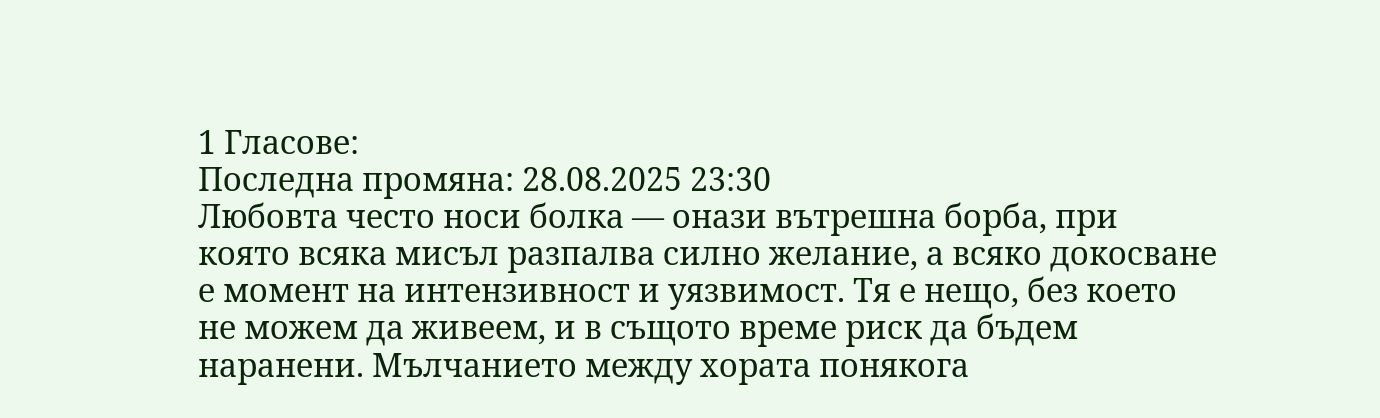1 Гласове:
Последна промяна: 28.08.2025 23:30
Любовта често носи болка — онази вътрешна борба, при която всяка мисъл разпалва силно желание, а всяко докосване е момент на интензивност и уязвимост. Тя е нещо, без което не можем да живеем, и в същото време риск да бъдем наранени. Мълчанието между хората понякога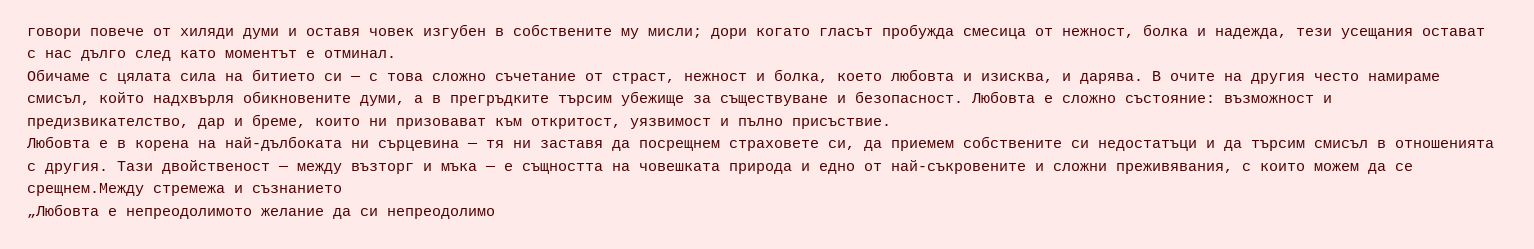говори повече от хиляди думи и оставя човек изгубен в собствените му мисли; дори когато гласът пробужда смесица от нежност, болка и надежда, тези усещания остават с нас дълго след като моментът е отминал.
Обичаме с цялата сила на битието си — с това сложно съчетание от страст, нежност и болка, което любовта и изисква, и дарява. В очите на другия често намираме смисъл, който надхвърля обикновените думи, а в прегръдките търсим убежище за съществуване и безопасност. Любовта е сложно състояние: възможност и предизвикателство, дар и бреме, които ни призовават към откритост, уязвимост и пълно присъствие.
Любовта е в корена на най-дълбоката ни сърцевина — тя ни заставя да посрещнем страховете си, да приемем собствените си недостатъци и да търсим смисъл в отношенията с другия. Тази двойственост — между възторг и мъка — е същността на човешката природа и едно от най-съкровените и сложни преживявания, с които можем да се срещнем.Между стремежа и съзнанието
„Любовта е непреодолимото желание да си непреодолимо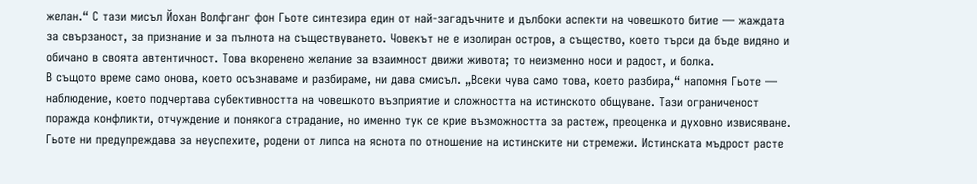желан.“ С тази мисъл Йохан Волфганг фон Гьоте синтезира един от най-загадъчните и дълбоки аспекти на човешкото битие — жаждата за свързаност, за признание и за пълнота на съществуването. Човекът не е изолиран остров, а същество, което търси да бъде видяно и обичано в своята автентичност. Това вкоренено желание за взаимност движи живота; то неизменно носи и радост, и болка.
В същото време само онова, което осъзнаваме и разбираме, ни дава смисъл. „Всеки чува само това, което разбира,“ напомня Гьоте — наблюдение, което подчертава субективността на човешкото възприятие и сложността на истинското общуване. Тази ограниченост поражда конфликти, отчуждение и понякога страдание, но именно тук се крие възможността за растеж, преоценка и духовно извисяване.
Гьоте ни предупреждава за неуспехите, родени от липса на яснота по отношение на истинските ни стремежи. Истинската мъдрост расте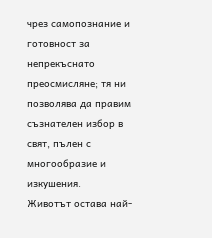чрез самопознание и готовност за непрекъснато преосмисляне; тя ни позволява да правим съзнателен избор в свят, пълен с многообразие и изкушения.
Животът остава най-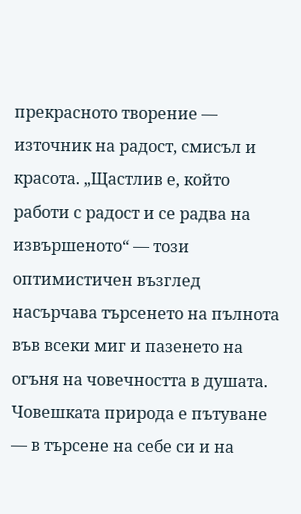прекрасното творение — източник на радост, смисъл и красота. „Щастлив е, който работи с радост и се радва на извършеното“ — този оптимистичен възглед насърчава търсенето на пълнота във всеки миг и пазенето на огъня на човечността в душата.
Човешката природа е пътуване — в търсене на себе си и на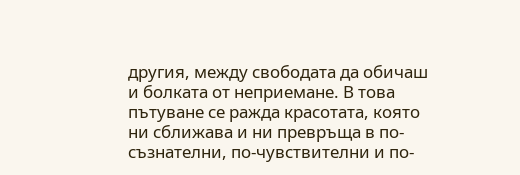другия, между свободата да обичаш и болката от неприемане. В това пътуване се ражда красотата, която ни сближава и ни превръща в по-съзнателни, по-чувствителни и по-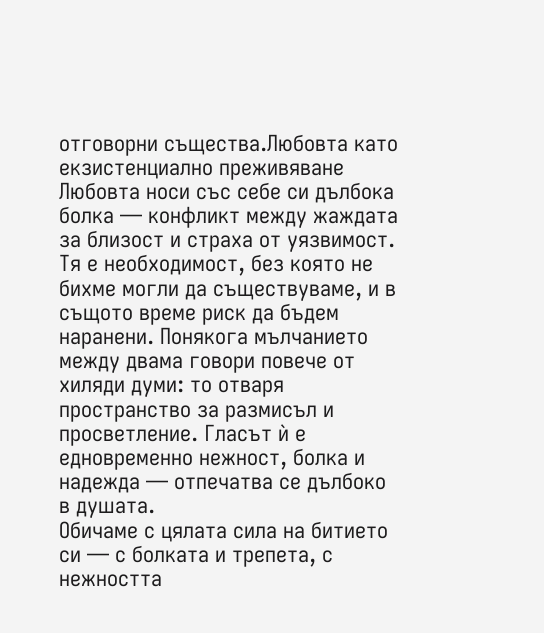отговорни същества.Любовта като екзистенциално преживяване
Любовта носи със себе си дълбока болка — конфликт между жаждата за близост и страха от уязвимост. Тя е необходимост, без която не бихме могли да съществуваме, и в същото време риск да бъдем наранени. Понякога мълчанието между двама говори повече от хиляди думи: то отваря пространство за размисъл и просветление. Гласът ѝ е едновременно нежност, болка и надежда — отпечатва се дълбоко в душата.
Обичаме с цялата сила на битието си — с болката и трепета, с нежността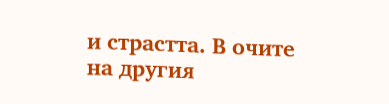и страстта. В очите на другия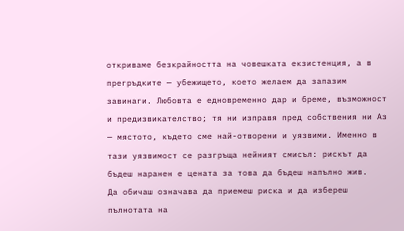откриваме безкрайността на човешката екзистенция, а в прегръдките — убежището, което желаем да запазим завинаги. Любовта е едновременно дар и бреме, възможност и предизвикателство; тя ни изправя пред собствения ни Аз — мястото, където сме най-отворени и уязвими. Именно в тази уязвимост се разгръща нейният смисъл: рискът да бъдеш наранен е цената за това да бъдеш напълно жив.
Да обичаш означава да приемеш риска и да избереш пълнотата на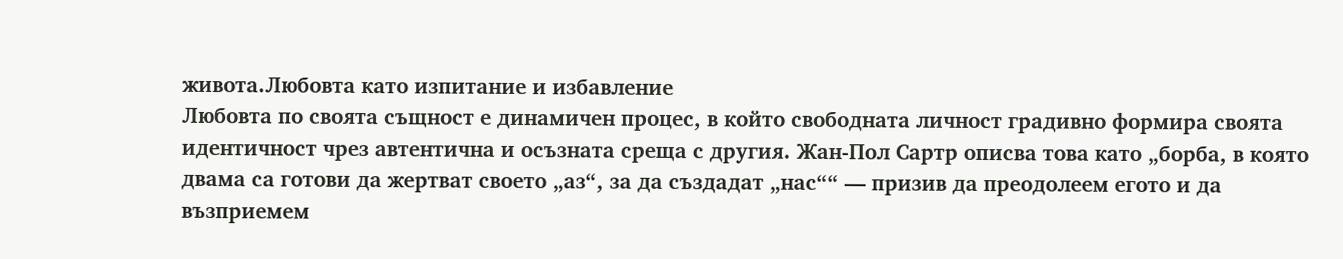живота.Любовта като изпитание и избавление
Любовта по своята същност е динамичен процес, в който свободната личност градивно формира своята идентичност чрез автентична и осъзната среща с другия. Жан-Пол Сартр описва това като „борба, в която двама са готови да жертват своето „аз“, за да създадат „нас““ — призив да преодолеем егото и да възприемем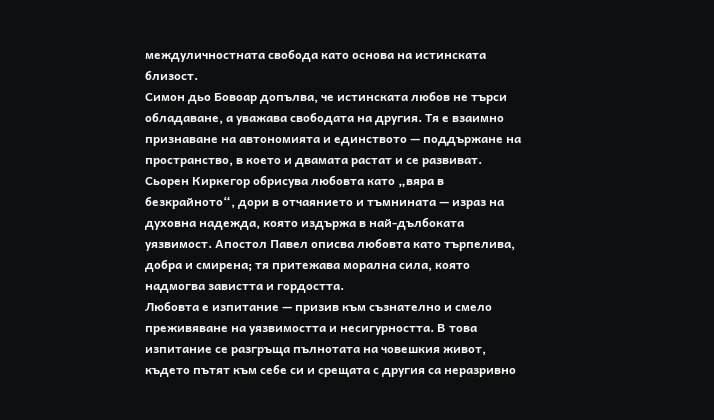междуличностната свобода като основа на истинската близост.
Симон дьо Бовоар допълва, че истинската любов не търси обладаване, а уважава свободата на другия. Тя е взаимно признаване на автономията и единството — поддържане на пространство, в което и двамата растат и се развиват.
Сьорен Киркегор обрисува любовта като „вяра в безкрайното“, дори в отчаянието и тъмнината — израз на духовна надежда, която издържа в най-дълбоката уязвимост. Апостол Павел описва любовта като търпелива, добра и смирена; тя притежава морална сила, която надмогва завистта и гордостта.
Любовта е изпитание — призив към съзнателно и смело преживяване на уязвимостта и несигурността. В това изпитание се разгръща пълнотата на човешкия живот, където пътят към себе си и срещата с другия са неразривно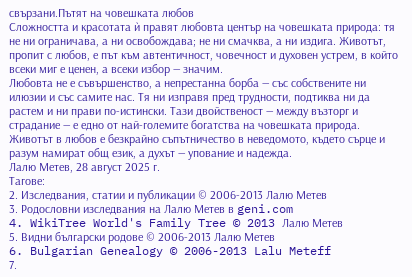свързани.Пътят на човешката любов
Сложността и красотата ѝ правят любовта център на човешката природа: тя не ни ограничава, а ни освобождава; не ни смачква, а ни издига. Животът, пропит с любов, е път към автентичност, човечност и духовен устрем, в който всеки миг е ценен, а всеки избор — значим.
Любовта не е съвършенство, а непрестанна борба — със собствените ни илюзии и със самите нас. Тя ни изправя пред трудности, подтиква ни да растем и ни прави по-истински. Тази двойственост — между възторг и страдание — е едно от най-големите богатства на човешката природа. Животът в любов е безкрайно съпътничество в неведомото, където сърце и разум намират общ език, а духът — упование и надежда.
Лалю Метев, 28 август 2025 г.
Тагове:
2. Изследвания, статии и публикации © 2006-2013 Лалю Метев
3. Родословни изследвания на Лалю Метев в geni.com
4. WikiTree World's Family Tree © 2013 Лалю Метев
5. Видни български родове © 2006-2013 Лалю Метев
6. Bulgarian Genealogy © 2006-2013 Lalu Meteff
7.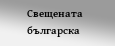Свещената българска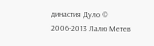династия Дуло © 2006-2013 Лалю Метев